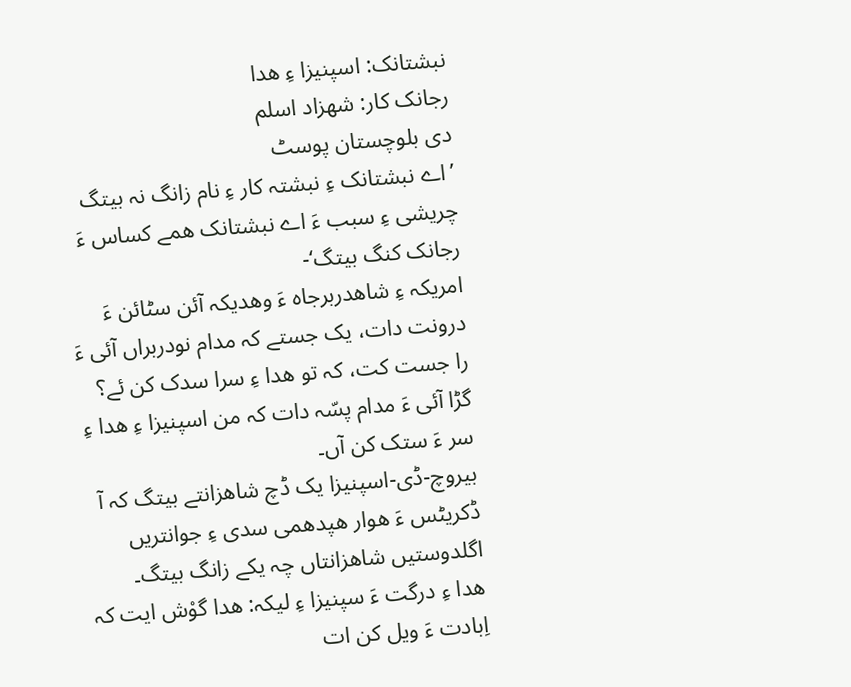نبشتانک: اسپنیزا ءِ ھدا
رجانک کار: شھزاد اسلم
دی بلوچستان پوسٹ
’اے نبشتانک ءِ نبشتہ کار ءِ نام زانگ نہ بیتگ چریشی ءِ سبب ءَ اے نبشتانک ھمے کساس ءَ رجانک کنگ بیتگ‘-
امریکہ ءِ شاھدربرجاہ ءَ وھدیکہ آئن سٹائن ءَ درونت دات، یک جستے کہ مدام نودربراں آئی ءَ را جست کت، کہ تو ھدا ءِ سرا سدک کن ئے؟ گڑا آئی ءَ مدام پسّہ دات کہ من اسپنیزا ءِ ھدا ءِ سر ءَ ستک کن آں۔
بیروچ-ڈی-اسپنیزا یک ڈچ شاھزانتے بیتگ کہ آ ڈکریٹس ءَ ھوار ھپدھمی سدی ءِ جوانتریں اگلدوستیں شاھزانتاں چہ یکے زانگ بیتگ۔
ھدا ءِ درگت ءَ سپنیزا ءِ لیکہ: ھدا گوْش ایت کہ اِبادت ءَ ویل کن ات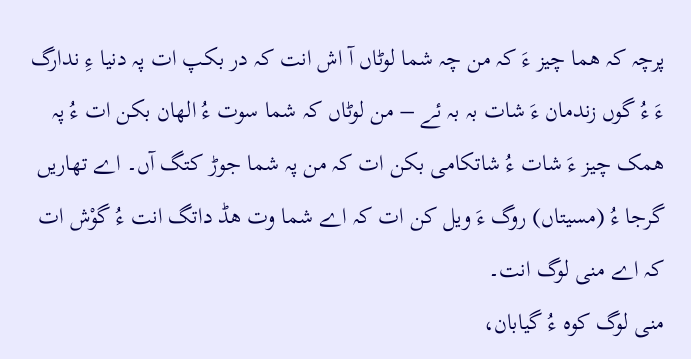پرچہ کہ ھما چیز ءَ کہ من چہ شما لوٹاں آ اش انت کہ در بکپ ات پہ دنیا ءِ ندارگ ءَ ءُ گوں زندمان ءَ شات بہ بہ ئے – من لوٹاں کہ شما سوت ءُ الھان بکن ات ءُ پہ ھمک چیز ءَ شات ءُ شاتکامی بکن ات کہ من پہ شما جوڑ کتگ آں۔ اے تھاریں گرجا ءُ (مسیتاں) روگ ءَ ویل کن ات کہ اے شما وت ھڈ داتگ انت ءُ گوْش ات کہ اے منی لوگ انت۔
منی لوگ کوہ ءُ گیابان،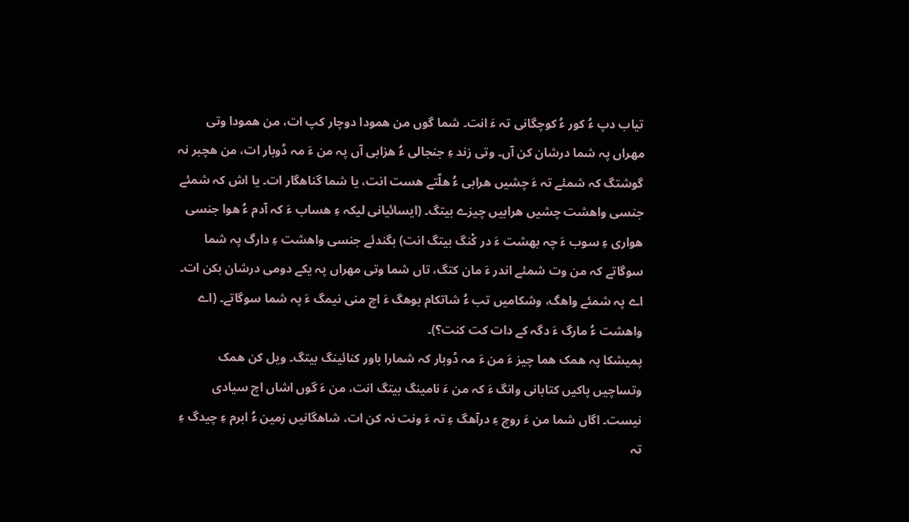تیاب دپ ءُ کور ءُ کوچگانی تہ ءَ انت۔ شما گوں من ھمودا دوچار کپ ات، من ھمودا وتی مھراں پہ شما درشان کن آں۔ وتی زند ءِ جنجالی ءُ ھزابی آں پہ من ءَ مہ ڈوبار ات، من ھچبر نہ گوشتگ کہ شمئے تہ ءَ چشیں ھرابی ءُ ھلّتے ھست انت، یا شما گناھگار ات۔ یا اش کہ شمئے جنسی واھشت چشیں ھرابیں چیزے بیتگ۔ (ایسائیانی لیکہ ءِ ھساب ءَ کہ آدم ءُ ھوا جنسی ھواری ءِ سوب ءَ چہ بھشت ءَ در کْنگ بیتگ انت) بگندئے جنسی واھشت ءِ دارگ پہ شما سوگاتے کہ من وت شمئے اندر ءَ مان کتگ، تاں شما وتی مھراں پہ یکے دومی درشان بکن ات۔ اے پہ شمئے واھگ، وشکامیں تب ءُ شاتکام بوھگ ءَ اچ منی نیمگ ءَ پہ شما سوگاتے۔ (اے واھشت ءُ مارگ ءَ دگہ کے دات کت کنت؟)۔
پمیشکا پہ ھمک ھما چیز ءَ من ءَ مہ ڈوبار کہ شمارا باور کنائینگ بیتگ۔ ویل کن ھمک وتساچیں پاکیں کتابانی وانگ ءَ کہ من ءَ نامینگ بیتگ انت، من ءَ گوں اشاں اچ سیادی نیست۔ اگاں شما من ءَ روچ ءِ درآھگ ءِ تہ ءَ ونت نہ کن ات، شاھگانیں زمین ءُ ابرم ءِ چیدگ ءِ تہ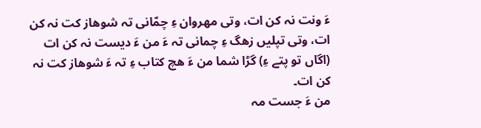ءَ ونت نہ کن ات، وتی مھروان ءِ چمّانی تہ شوھاز کت نہ کن ات، وتی تپلیں زھگ ءِ چمانی تہ ءَ من ءَ دیست نہ کن ات (اگاں تو پتے ءِ) گڑا شما من ءَ ھچ کتاب ءِ تہ ءَ شوھاز کت نہ کن ات۔
من ءَ جست مہ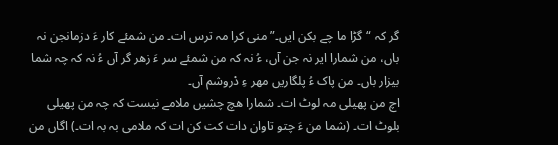گر کہ “گڑا ما چے بکن ایں۔” منی کرا مہ ترس ات۔ من شمئے کار ءَ دزمانجن نہ باں، من شمارا ایر نہ جن آں، ءُ نہ کہ من شمئے سر ءَ زھر گر آں ءُ نہ کہ چہ شما بیزار باں۔ من پاک ءُ پلگاریں مھر ءِ دْروشم آں۔
اچ من پھیلی مہ لوٹ ات۔ شمارا ھچ چشیں ملامے نیست کہ چہ من پھیلی بلوٹ ات۔ (شما من ءَ چتو تاوان دات کت کن ات کہ ملامی بہ بہ ات۔) اگاں من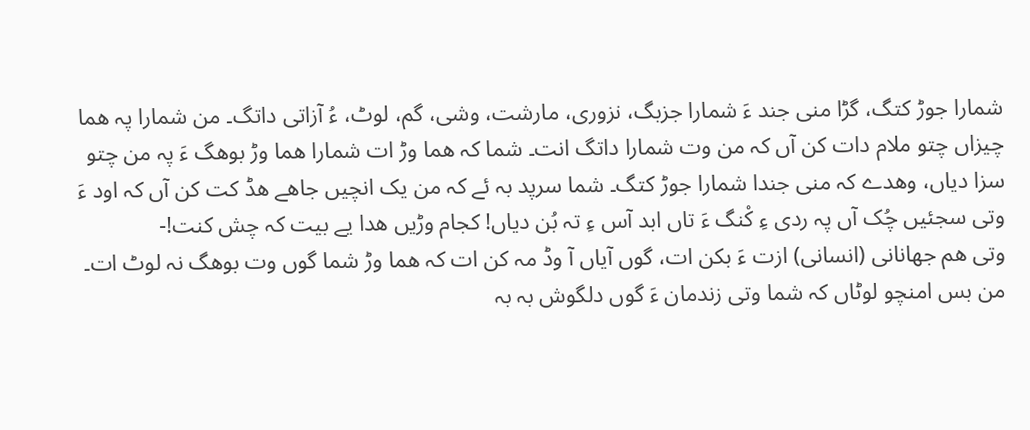شمارا جوڑ کتگ، گڑا منی جند ءَ شمارا جزبگ، نزوری، مارشت، وشی، گم، لوٹ، ءُ آزاتی داتگ۔ من شمارا پہ ھما چیزاں چتو ملام دات کن آں کہ من وت شمارا داتگ انت۔ شما کہ ھما وڑ ات شمارا ھما وڑ بوھگ ءَ پہ من چتو سزا دیاں، وھدے کہ منی جندا شمارا جوڑ کتگ۔ شما سرپد بہ ئے کہ من یک انچیں جاھے ھڈ کت کن آں کہ اود ءَ وتی سجئیں چُک آں پہ ردی ءِ کْنگ ءَ تاں ابد آس ءِ تہ بُن دیاں! کجام وڑیں ھدا یے بیت کہ چش کنت!-
وتی ھم جھانانی (انسانی) ازت ءَ بکن ات، گوں آیاں آ وڈ مہ کن ات کہ ھما وڑ شما گوں وت بوھگ نہ لوٹ ات۔ من بس امنچو لوٹاں کہ شما وتی زندمان ءَ گوں دلگوش بہ بہ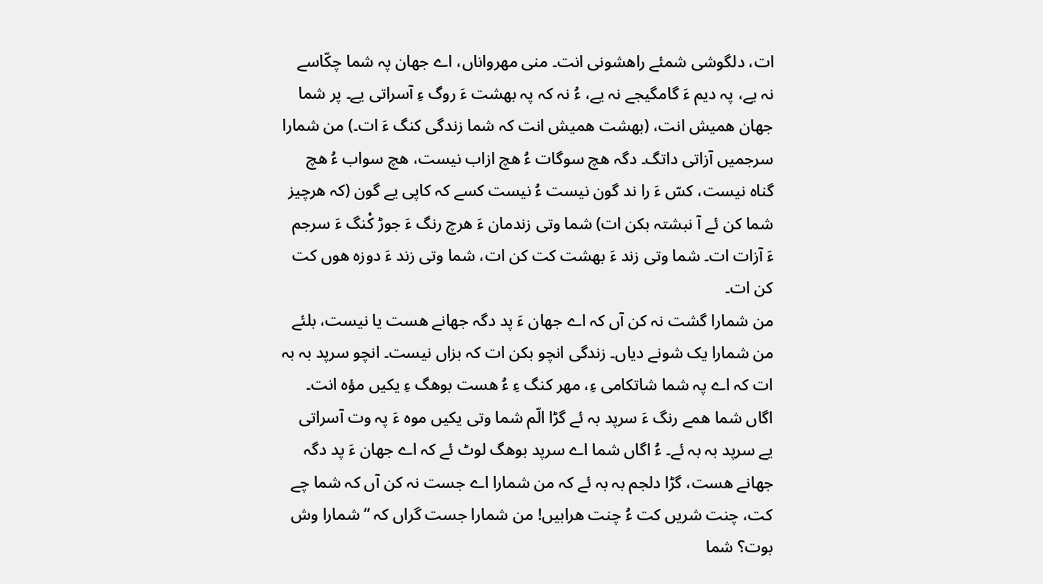ات، دلگوشی شمئے راھشونی انت۔ منی مھرواناں، اے جھان پہ شما چکّاسے نہ یے، پہ دیم ءَ گامگیجے نہ یے، ءُ نہ کہ پہ بھشت ءَ روگ ءِ آسراتی یے۔ پر شما جھان ھمیش انت، (بھشت ھمیش انت کہ شما زندگی کنگ ءَ ات۔) من شمارا سرجمیں آزاتی داتگ۔ دگہ ھچ سوگات ءُ ھچ ازاب نیست، ھچ سواب ءُ ھچ گناہ نیست، کسّ ءَ را ند گون نیست ءُ نیست کسے کہ کاپی یے گون (کہ ھرچیز شما کن ئے آ نبشتہ بکن ات) شما وتی زندمان ءَ ھرچ رنگ ءَ جوڑ کْنگ ءَ سرجم ءَ آزات ات۔ شما وتی زند ءَ بھشت کت کن ات، شما وتی زند ءَ دوزہ ھوں کت کن ات۔
من شمارا گشت نہ کن آں کہ اے جھان ءَ پد دگہ جھانے ھست یا نیست، بلئے من شمارا یک شونے دیاں۔ زندگی انچو بکن ات کہ بزاں نیست۔ انچو سرپد بہ بہ ات کہ اے پہ شما شاتکامی ءِ، مھر کنگ ءِ ءُ ھست بوھگ ءِ یکیں مؤہ انت۔ اگاں شما ھمے رنگ ءَ سرپد بہ ئے گڑا الّم شما وتی یکیں موہ ءَ پہ وت آسراتی یے سرپد بہ بہ ئے۔ ءُ اگاں شما اے سرپد بوھگ لوٹ ئے کہ اے جھان ءَ پد دگہ جھانے ھست، گڑا دلجم بہ بہ ئے کہ من شمارا اے جست نہ کن آں کہ شما چے کت، چنت شریں کت ءُ چنت ھرابیں! من شمارا جست گراں کہ “شمارا وش بوت؟ شما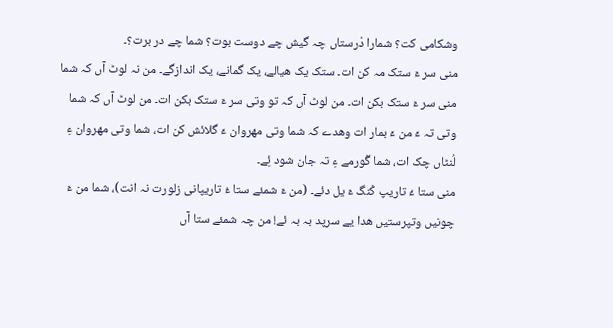وشکامی کت؟ شمارا دْرستاں چہ گیش چے دوست بوت؟ شما چے در برت؟۔
منی سر ءَ ستک مہ کن ات۔ ستک یک ھیالے، یک گمانے، یک اندازگے۔ من نہ لوٹ آں کہ شما منی سر ءَ ستک بکن ات۔ من لوٹ آں کہ تو وتی سر ءَ ستک بکن ات۔ من لوٹ آں کہ شما وتی تہ ءَ من ءَ بمار ات وھدے کہ شما وتی مھروان ءَ گلائش کن ات، شما وتی مھروان ءِ لُنٹاں چک ات، شما گْورمے ءِ تہ جان شود ئِے۔
منی ستا ءُ تاریپ کْنگ ءَ یل دئے۔ (من ءَ شمئے ستا ءُ تاریپانی زلورت نہ انت)، شما من ءَ چونیں وتپرستیں ھدا یے سرپد بہ بہ ئے! من چہ شمئے ستا آں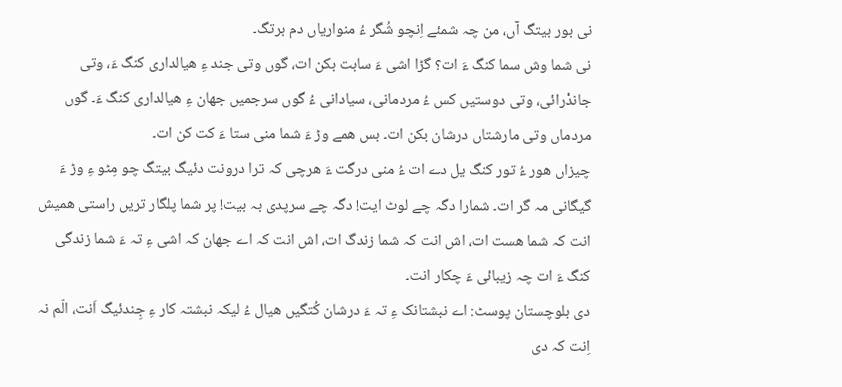نی بور بیتگ آں، من چہ شمئے اِنچو شُگر ءُ منواریاں دم برتگ۔
نی شما وش سما کنگ ءَ ات؟ گڑا اشی ءَ سابت بکن ات، گوں وتی جند ءِ ھیالداری کنگ ءَ، وتی جاندْرائی، وتی دوستیں کس ءُ مردمانی، سیادانی ءُ گوں سرجمیں جھان ءِ ھیالداری کنگ ءَ۔ گوں مردماں وتی مارشتاں درشان بکن ات۔ بس ھمے وڑ ءَ شما منی ستا ءَ کت کن ات۔
چیزاں ھور ءُ تور کنگ یل دے ات ءُ منی درگت ءَ ھرچی کہ ترا درونت دئیگ بیتگ چو مِٹو ءِ وڑ ءَ گیگانی مہ گر ات۔ شمارا دگہ چے لوٹ ایت! دگہ چے سرپدی بہ بیت! پر شما پلگار تریں راستی ھمیش انت کہ شما ھست ات، اش انت کہ شما زندگ ات، اش انت کہ اے جھان کہ اشی ءِ تہ ءَ شما زندگی کنگ ءَ ات چہ زیبائی ءَ چکار انت۔
دی بلوچستان پوسٹ: اے نبشتانک ءِ تہ ءَ درشان کُتگیں ھیال ءُ لیکہ نبشتہ کار ءِ جِندئیگ اَنت، الّم نہ اِنت کہ دی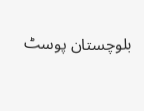بلوچستان پوسٹ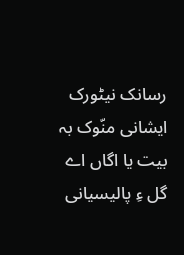رسانک نیٹورک ایشانی منّوک بہ بیت یا اگاں اے گل ءِ پالیسیانی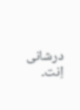درشانی اِنت۔